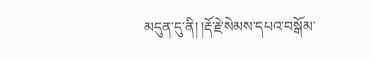མདུན་དུ་ནི། །རྡོ་རྗེ་སེམས་དཔའ་བསྒོམ་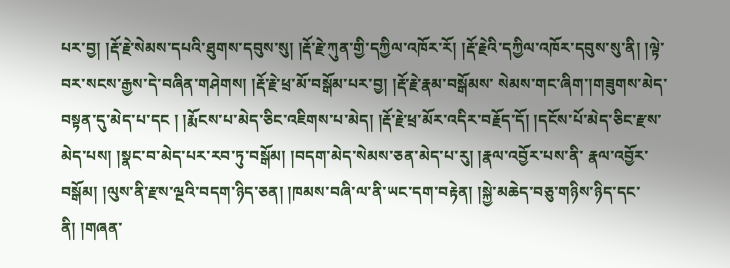པར་བྱ། །རྡོ་རྗེ་སེམས་དཔའི་ཐུགས་དབུས་སུ། །རྡོ་རྗེ་ཀུན་གྱི་དཀྱིལ་འཁོར་རོ། །རྡོ་རྗེའི་དཀྱིལ་འཁོར་དབུས་སུ་ནི། །ལྟེ་བར་སངས་རྒྱས་དེ་བཞིན་གཤེགས། །རྡོ་རྗེ་ཕྲ་མོ་བསྒོམ་པར་བྱ། །རྡོ་རྗེ་རྣམ་བསྒོམས་ སེམས་གང་ཞིག་།གཟུགས་མེད་བསྟན་དུ་མེད་པ་དང ། །རྨོངས་པ་མེད་ཅིང་འཇིགས་པ་མེད། །རྡོ་རྗེ་ཕྲ་མོར་འདིར་བརྗོད་དོ། །དངོས་པོ་མེད་ཅིང་རྫས་མེད་པས། །སྣང་བ་མེད་པར་རབ་ཏུ་བསྒོམ། །བདག་མེད་སེམས་ཅན་མེད་པ་རུ། །རྣལ་འབྱོར་པས་ནི་ རྣལ་འབྱོར་བསྒོམ། །ལུས་ནི་རྫས་ལྔའི་བདག་ཉིད་ཅན། །ཁམས་བཞི་ལ་ནི་ཡང་དག་བརྟེན། །སྐྱེ་མཆེད་བཅུ་གཉིས་ཉིད་དང་ནི། །གཞན་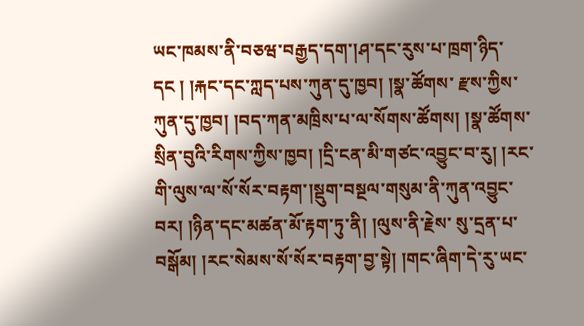ཡང་ཁམས་ནི་བཅཝ་བརྒྱད་དག་།ཤ་དང་རུས་པ་ཁྲག་ཉིད་དང ། །རྐང་དང་ཀླད་པས་ཀུན་དུ་ཁྱབ། །སྣ་ཚོགས་ རྫས་ཀྱིས་ཀུན་དུ་ཁྱབ། །བད་ཀན་མཁྲིས་པ་ལ་སོགས་ཚོགས། །སྣ་ཚོགས་སྲིན་བུའི་རིགས་ཀྱིས་ཁྱབ། །དྲི་ངན་མི་གཙང་འབྱུང་བ་རུ། །རང་གི་ལུས་ལ་སོ་སོར་བརྟག་།སྡུག་བསྔལ་གསུམ་ནི་ཀུན་འབྱུང་བར། །ཉིན་དང་མཚན་མོ་རྟག་ཏུ་ནི། །ལུས་ནི་རྗེས་ སུ་དྲན་པ་བསྒོམ། །རང་སེམས་སོ་སོར་བརྟག་བྱ་སྟེ། །གང་ཞིག་དེ་རུ་ཡང་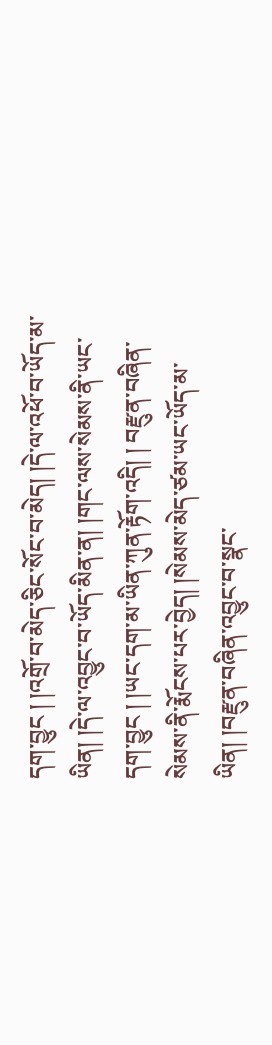དག་བྱུང ། །འགྲོ་བ་མེད་ཅིང་སོང་བ་མེད། །དེ་ལ་འཕོ་བ་ཡོད་མ་ཡིན། །དེ་ལ་འབྱུང་བ་ཡོད་མིན་ན། །གང་ལས་སེམས་ནི་ཡང་དག་བྱུང ། །ཡང་དག་མ་ཡིན་ཀུན་རྟོག་འདི། ། བརྫུན་བཞིན་སེམས་ནི་རྨོངས་པར་བྱེད། །སེམས་མེད་ཙམ་ཡང་ཡོད་མ་ཡིན། །བརྫུན་བཞིན་འབྱུང་བ་སྣང་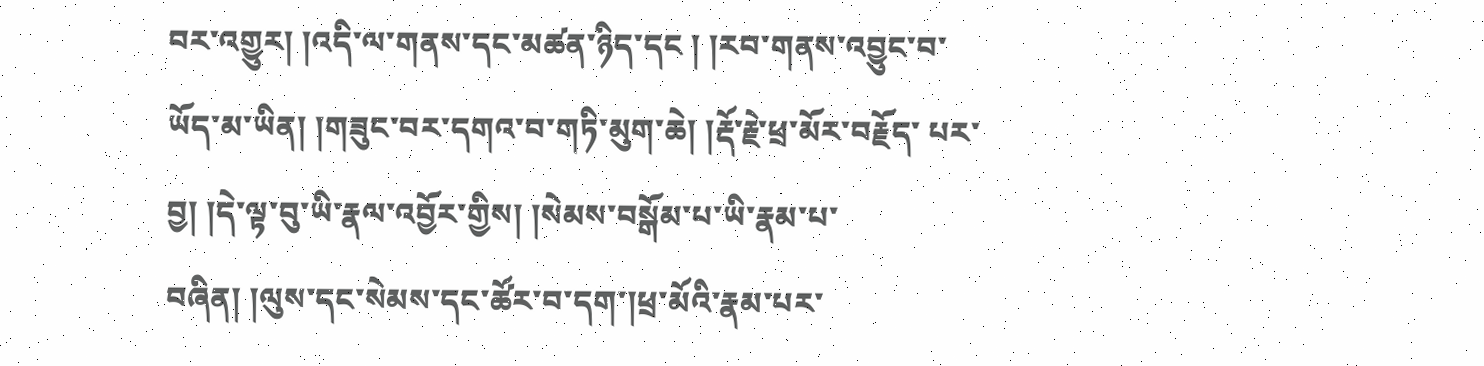བར་འགྱུར། །འདི་ལ་གནས་དང་མཚན་ཉིད་དང ། །རབ་གནས་འབྱུང་བ་ཡོད་མ་ཡིན། །གཟུང་བར་དགའ་བ་གཏི་མུག་ཆེ། །རྡོ་རྗེ་ཕྲ་མོར་བརྗོད་ པར་བྱ། །དེ་ལྟ་བུ་ཡི་རྣལ་འབྱོར་གྱིས། །སེམས་བསྒོམ་པ་ཡི་རྣམ་པ་བཞིན། །ལུས་དང་སེམས་དང་ཚོར་བ་དག་།ཕྲ་མོའི་རྣམ་པར་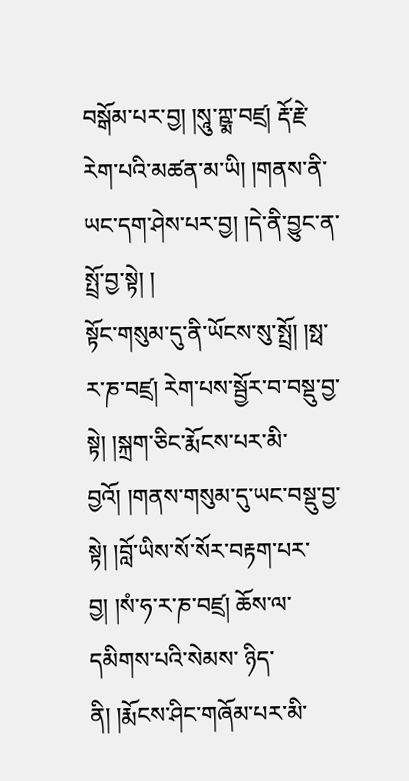བསྒོམ་པར་བྱ། །སཱུ་ཀྵྨ་བཛྲ། རྡོ་རྗེ་རེག་པའི་མཚན་མ་ཡི། །གནས་ནི་ཡང་དག་ཤེས་པར་བྱ། །དེ་ནི་བྱུང་ན་སྤྲོ་བྱ་སྟེ། །
སྟོང་གསུམ་དུ་ནི་ཡོངས་སུ་སྤྲོ། །སྥ་ར་ཎ་བཛྲ། རེག་པས་སྦྱོར་བ་བསྡུ་བྱ་སྟེ། །སྐྲག་ཅིང་རྨོངས་པར་མི་བྱའོ། །གནས་གསུམ་དུ་ཡང་བསྡུ་བྱ་སྟེ། །བློ་ཡིས་སོ་སོར་བརྟག་པར་བྱ། །སཾ་ཧ་ར་ཎ་བཛྲ། ཆོས་ལ་དམིགས་པའི་སེམས་ ཉིད་ནི། །རྨོངས་ཤིང་གཞོམ་པར་མི་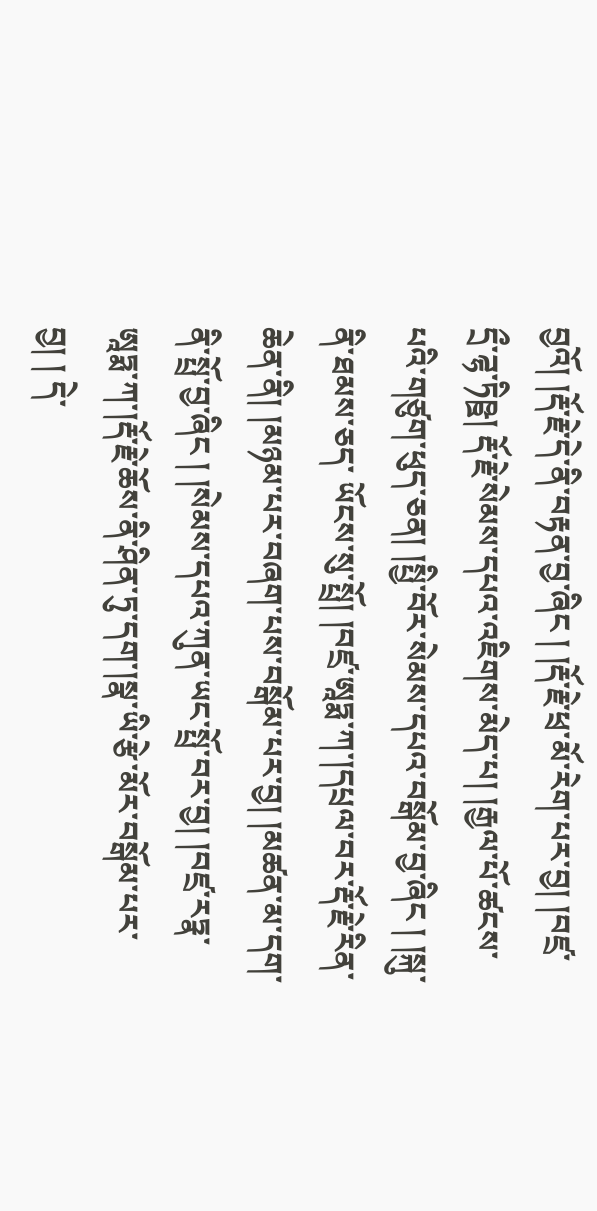བྱའོ། །རྡོ་རྗེ་དེ་ནི་བརྟན་བྱ་ཞིང ། །རྡོ་རྗེ་ཕྲ་མོ་རེག་པར་བྱ། །བཛྲ་དྲྀ་ཌྷ་ཏིཥྛ། རྡོ་རྗེ་སེམས་དཔའ་འཇིགས་མེད་པ། །རྒྱལ་པོ་ཚངས་པའི་གཙུག་ཕུད་ཅན། །སྤྱི་བོར་སེམས་དཔའ་བསྒོམ་བྱ་ཞིང ། །སྐུ་ནི་ཐམས་ཅད་ ཡོངས་སུ་སྤྲོ། །བཛྲ་ཨཱཏྨ་ཀ་།དཔྲལ་བར་རྡོ་རྗེ་རིན་ཆེན་ནི། །མཉམ་པར་བཞག་པས་བསྒོམ་པར་བྱ། །མཚན་མ་དག་ནི་སྤྲོ་བྱ་ཞིང ། །སེམས་དཔའ་ཀུན་ཡང་སྤྲོ་བར་བྱ། །བཛྲ་རཏྣ་ཨཱཏྨ་ཀ་།རྡོ་རྗེ་ཆོས་ནི་ཤིན་ཏུ་དག་།སྣ་ཡི་རྩེ་མོར་བསྒོམ་པར་བྱ། ། དེ་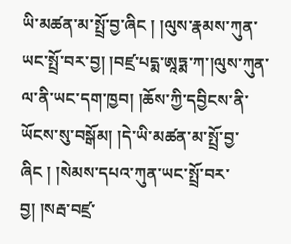ཡི་མཚན་མ་སྤྲོ་བྱ་ཞིང ། །ལུས་རྣམས་ཀུན་ཡང་སྤྲོ་བར་བྱ། །བཛྲ་པདྨ་ཨཱཏྨ་ཀ་།ལུས་ཀུན་ལ་ནི་ཡང་དག་ཁྱབ། །ཆོས་ཀྱི་དབྱིངས་ནི་ཡོངས་སུ་བསྒོམ། །དེ་ཡི་མཚན་མ་སྤྲོ་བྱ་ཞིང ། །སེམས་དཔའ་ཀུན་ཡང་སྤྲོ་བར་བྱ། །སརྦ་བཛྲ་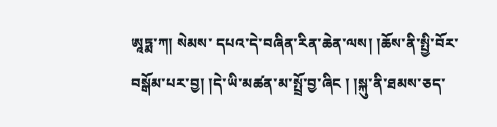ཨཱཏྨ་ཀ། སེམས་ དཔའ་དེ་བཞིན་རིན་ཆེན་ལས། །ཆོས་ནི་སྤྱི་བོར་བསྒོམ་པར་བྱ། །དེ་ཡི་མཚན་མ་སྤྲོ་བྱ་ཞིང ། །སྐུ་ནི་ཐམས་ཅད་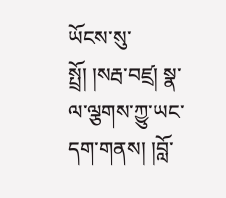ཡོངས་སུ་སྤྲོ། །སརྦ་བཛྲ། སྣ་ལ་ལྕགས་ཀྱུ་ཡང་དག་གནས། །བློ་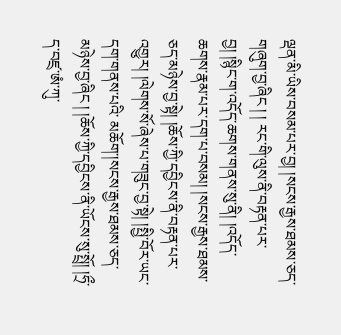ལྡན་མི་ཡིས་བསམ་པར་བྱ། །སངས་རྒྱས་ཐམས་ཅད་གཞུག་བྱ་ཞིང ། ། རང་གི་ལུས་ནི་བརྟན་པར་བྱ། །སྙིང་ག་འདོད་ཆགས་གནས་སུ་ནི། །འདོད་ཆགས་རྣམ་པར་དག་པ་བསམ། །སངས་རྒྱས་ཐམས་ཅད་མཉེས་བྱ་སྟེ། །ཆོས་ཀྱི་དབྱིངས་ནི་བརྟན་པར་འགྱུར། །ལེགས་སོ་ཞེས་པ་གཟུང་བྱ་སྟེ། །སྤྱི་བོར་ཡང་དག་གནས་པའི་ མཆོག་།སངས་རྒྱས་ཐམས་ཅད་མཉེས་བྱ་ཞིང ། །ཆོས་ཀྱི་དབྱིངས་ནི་ཡོངས་སུ་སྤྲོ། །ཧྲྀ་ད་བཛྲ་ཨཾ་ཀུ་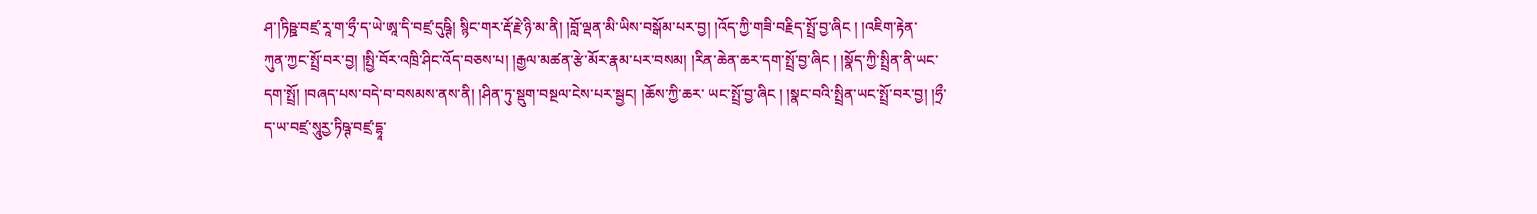ཤ་།ཏིཥྛ་བཛྲ་རཱ་ག་ཧྲྀ་ད་ཡེ་ཨཱ་དི་བཛྲ་དུཥྚི། སྙིང་གར་རྡོ་རྗེ་ཉི་མ་ནི། །བློ་ལྡན་མི་ཡིས་བསྒོམ་པར་བྱ། །འོད་ཀྱི་གཟི་བརྗིད་སྤྲོ་བྱ་ཞིང ། །འཇིག་རྟེན་
ཀུན་ཀྱང་སྤྲོ་བར་བྱ། །སྤྱི་བོར་འཁྲི་ཤིང་འོད་བཅས་པ། །རྒྱལ་མཚན་རྩེ་མོར་རྣམ་པར་བསམ། །རིན་ཆེན་ཆར་དག་སྤྲོ་བྱ་ཞིང ། །སྣོད་ཀྱི་སྤྲིན་ནི་ཡང་དག་སྤྲོ། །བཞད་པས་བདེ་བ་བསམས་ནས་ནི། །ཤིན་ཏུ་སྡུག་བསྔལ་ངེས་པར་སྦྱང། །ཆོས་ཀྱི་ཆར་ ཡང་སྤྲོ་བྱ་ཞིང ། །སྣང་བའི་སྤྲིན་ཡང་སྤྲོ་བར་བྱ། །ཧྲྀ་ད་ཡ་བཛྲ་སཱུརྱ་ཏིཥྚ་བཛྲ་དྷཱ་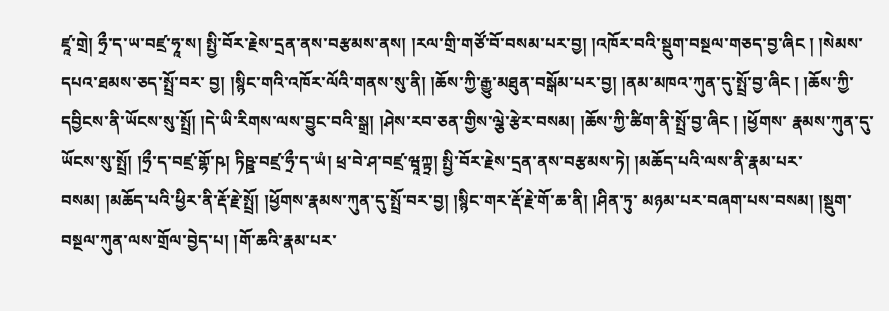ཛཱ་གྲེ། ཧྲྀ་ད་ཡ་བཛྲ་ཧཱ་ས། སྤྱི་བོར་རྗེས་དྲན་ནས་བརྩམས་ནས། །རལ་གྲི་གཙོ་བོ་བསམ་པར་བྱ། །འཁོར་བའི་སྡུག་བསྔལ་གཅད་བྱ་ཞིང ། །སེམས་དཔའ་ཐམས་ཅད་སྤྲོ་བར་ བྱ། །སྙིང་གའི་འཁོར་ལོའི་གནས་སུ་ནི། །ཆོས་ཀྱི་རྒྱུ་མཐུན་བསྒོམ་པར་བྱ། །ནམ་མཁའ་ཀུན་དུ་སྤྲོ་བྱ་ཞིང ། །ཆོས་ཀྱི་དབྱིངས་ནི་ཡོངས་སུ་སྤྲོ། །དེ་ཡི་རིགས་ལས་བྱུང་བའི་སྒྲ། །ཤེས་རབ་ཅན་གྱིས་ལྕེ་རྩེར་བསམ། །ཆོས་ཀྱི་ཚིག་ནི་སྤྲོ་བྱ་ཞིང ། །ཕྱོགས་ རྣམས་ཀུན་དུ་ཡོངས་སུ་སྤྲོ། །ཧྲྀ་ད་བཛྲ་གྷོ་ཥ། ཏིཥྛ་བཛྲ་ཧྲྀ་ད་ཡཾ། ཕྲ་བེ་ཤ་བཛྲ་ཝཱཀྟྲ། སྤྱི་བོར་རྗེས་དྲན་ནས་བརྩམས་ཏེ། །མཆོད་པའི་ལས་ནི་རྣམ་པར་བསམ། །མཆོད་པའི་ཕྱིར་ནི་རྡོ་རྗེ་སྤྲོ། །ཕྱོགས་རྣམས་ཀུན་དུ་སྤྲོ་བར་བྱ། །སྙིང་གར་རྡོ་རྗེ་གོ་ཆ་ནི། །ཤིན་ཏུ་ མཉམ་པར་བཞག་པས་བསམ། །སྡུག་བསྔལ་ཀུན་ལས་གྲོལ་བྱེད་པ། །གོ་ཆའི་རྣམ་པར་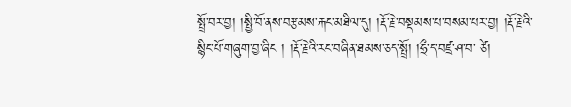སྤྲོ་བར་བྱ། །སྤྱི་བོ་ནས་བརྩམས་རྐང་མཐིལ་དུ། །རྡོ་རྗེ་བསྡམས་པ་བསམ་པར་བྱ། །རྡོ་རྗེའི་སྙིང་པོ་གཞུག་བྱ་ཞིང ། །རྡོ་རྗེའི་རང་བཞིན་ཐམས་ཅད་སྤྲོ། །ཧྲྀ་ད་བཛྲ་ཤ་བ་ ཙེ།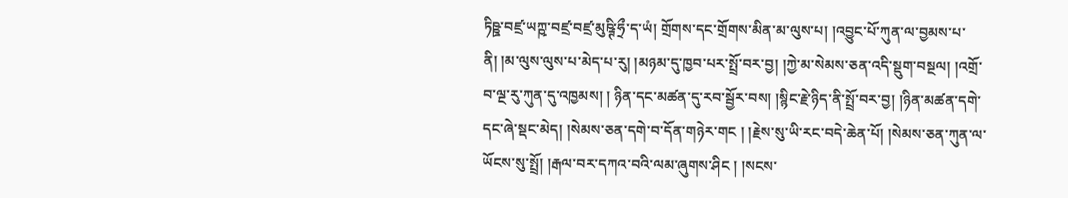ཏིཥྛ་བཛྲ་ཡཀྵ་བཛྲ་བཛྲ་མུཥྚི་ཧྲྀ་ད་ཡཾ། གྲོགས་དང་གྲོགས་མིན་མ་ལུས་པ། །འབྱུང་པོ་ཀུན་ལ་བྱམས་པ་ནི། །མ་ལུས་ལུས་པ་མེད་པ་རུ། །མཉམ་དུ་ཁྱབ་པར་སྤྲོ་བར་བྱ། །ཀྱེ་མ་སེམས་ཅན་འདི་སྡུག་བསྔལ། །འགྲོ་བ་ལྔ་རུ་ཀུན་དུ་འཁྱམས། ། ཉིན་དང་མཚན་དུ་རབ་སྦྱོར་བས། །སྙིང་རྗེ་ཉིད་ནི་སྤྲོ་བར་བྱ། །ཉིན་མཚན་དགེ་དང་ཞེ་སྡང་མེད། །སེམས་ཅན་དགེ་བ་དོན་གཉེར་གང ། །རྗེས་སུ་ཡི་རང་བདེ་ཆེན་པོ། །སེམས་ཅན་ཀུན་ལ་ཡོངས་སུ་སྤྲོ། །རྒལ་བར་དཀའ་བའི་ལམ་ཞུགས་ཤིང ། །སངས་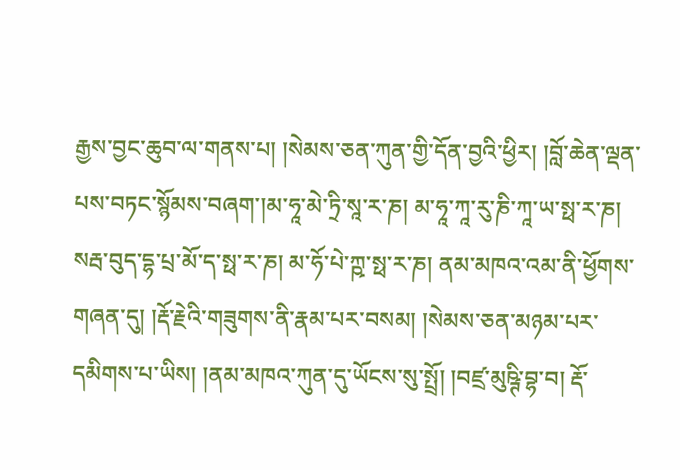རྒྱས་བྱང་ཆུབ་ལ་གནས་པ། །སེམས་ཅན་ཀུན་གྱི་དོན་བྱའི་ཕྱིར། །བློ་ཆེན་ལྡན་པས་བཏང་སྙོམས་བཞག་།མ་ཧཱ་མེ་ཏྲི་སཱ་ར་ཎ། མ་ཧཱ་ཀཱ་རུ་ཎི་ཀཱ་ཡ་སྥ་ར་ཎ། སརྦ་བུད་དྷ་པྲ་མོ་ད་སྥ་ར་ཎ། མ་ཧོ་པེ་ཀྵ་སྥ་ར་ཎ། ནམ་མཁའ་འམ་ནི་ཕྱོགས་ གཞན་དུ། །རྡོ་རྗེའི་གཟུགས་ནི་རྣམ་པར་བསམ། །སེམས་ཅན་མཉམ་པར་དམིགས་པ་ཡིས། །ནམ་མཁའ་ཀུན་དུ་ཡོངས་སུ་སྤྲོ། །བཛྲ་མུཥྚི་བྷ་བ། རྡོ་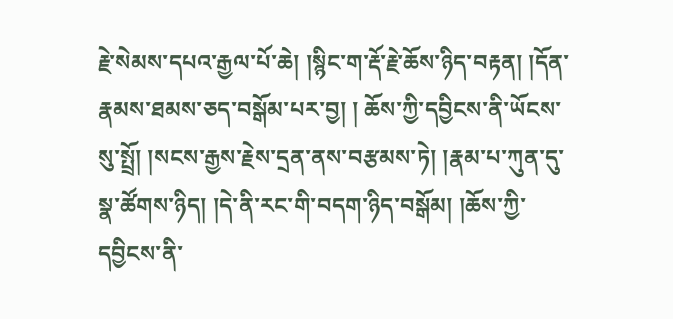རྗེ་སེམས་དཔའ་རྒྱལ་པོ་ཆེ། །སྙིང་ག་རྡོ་རྗེ་ཆོས་ཉིད་བརྟན། །དོན་རྣམས་ཐམས་ཅད་བསྒོམ་པར་བྱ། ། ཆོས་ཀྱི་དབྱིངས་ནི་ཡོངས་སུ་སྤྲོ། །སངས་རྒྱས་རྗེས་དྲན་ནས་བརྩམས་ཏེ། །རྣམ་པ་ཀུན་དུ་སྣ་ཚོགས་ཉིད། །དེ་ནི་རང་གི་བདག་ཉིད་བསྒོམ། །ཆོས་ཀྱི་དབྱིངས་ནི་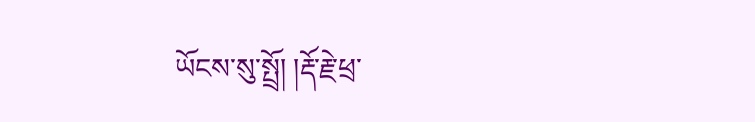ཡོངས་སུ་སྤྲོ། །རྡོ་རྗེ་ཕྲ་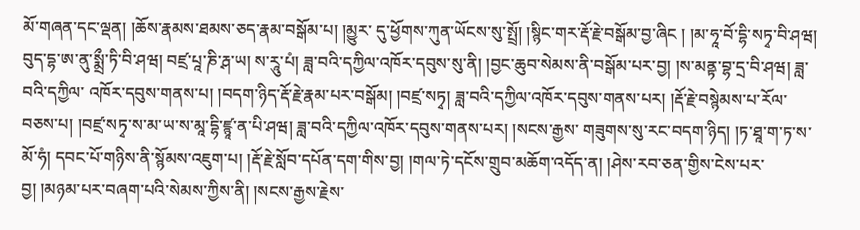མོ་གཞན་དང་ལྡན། །ཆོས་རྣམས་ཐམས་ཅད་རྣམ་བསྒོམ་པ། །མྱུར་ དུ་ཕྱོགས་ཀུན་ཡོངས་སུ་སྤྲོ། །སྙིང་གར་རྡོ་རྗེ་བསྒོམ་བྱ་ཞིང ། །མ་ཧཱ་བོ་དྷི་སཏྭ་བི་ཤཝ། བུད་དྷ་ཨ་ནུ་སྨྲྀ་ཏི་བི་ཤཝ། བཛྲ་པཱ་ཎི་རྴ་ཡ། ས་རཱུ་པཾ། ཟླ་བའི་དཀྱིལ་འཁོར་དབུས་སུ་ནི། །བྱང་ཆུབ་སེམས་ནི་བསྒོམ་པར་བྱ། །ས་མནྟ་བྷ་དྲ་བི་ཤཝ། ཟླ་བའི་དཀྱིལ་ འཁོར་དབུས་གནས་པ། །བདག་ཉིད་རྡོ་རྗེ་རྣམ་པར་བསྒོམ། །བཛྲ་སཏྭ། ཟླ་བའི་དཀྱིལ་འཁོར་དབུས་གནས་པར། །རྡོ་རྗེ་བསྙེམས་པ་རོལ་བཅས་པ། །བཛྲ་སཏྭ་ས་མ་ཡ་ས་མཱ་དྷི་ཛྙཱ་ན་པི་ཤཝ། ཟླ་བའི་དཀྱིལ་འཁོར་དབུས་གནས་པར། །སངས་རྒྱས་ གཟུགས་སུ་རང་བདག་ཉིད། །ཏ་ཐཱ་ག་ཏ་ས་མོ་ཧཾ། དབང་པོ་གཉིས་ནི་སྙོམས་འཇུག་པ། །རྡོ་རྗེ་སློབ་དཔོན་དག་གིས་བྱ། །གལ་ཏེ་དངོས་གྲུབ་མཆོག་འདོད་ན། །ཤེས་རབ་ཅན་གྱིས་ངེས་པར་བྱ། །མཉམ་པར་བཞག་པའི་སེམས་ཀྱིས་ནི། །སངས་རྒྱས་རྗེས་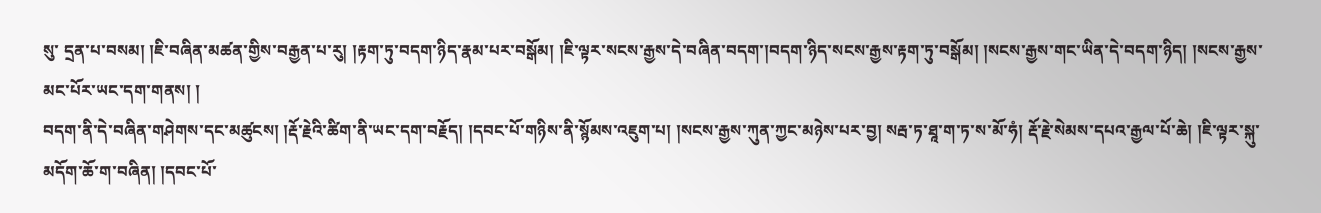སུ་ དྲན་པ་བསམ། །ཇི་བཞིན་མཚན་གྱིས་བརྒྱན་པ་རུ། །རྟག་ཏུ་བདག་ཉིད་རྣམ་པར་བསྒོམ། །ཇི་ལྟར་སངས་རྒྱས་དེ་བཞིན་བདག་།བདག་ཉིད་སངས་རྒྱས་རྟག་ཏུ་བསྒོམ། །སངས་རྒྱས་གང་ཡིན་དེ་བདག་ཉིད། །སངས་རྒྱས་མང་པོར་ཡང་དག་གནས། །
བདག་ནི་དེ་བཞིན་གཤེགས་དང་མཚུངས། །རྡོ་རྗེའི་ཚིག་ནི་ཡང་དག་བརྗོད། །དབང་པོ་གཉིས་ནི་སྙོམས་འཇུག་པ། །སངས་རྒྱས་ཀུན་ཀྱང་མཉེས་པར་བྱ། སརྦ་ཏ་ཐཱ་ག་ཏ་ས་མོ་ཧཾ། རྡོ་རྗེ་སེམས་དཔའ་རྒྱལ་པོ་ཆེ། །ཇི་ལྟར་སྐུ་མདོག་ཆོ་ག་བཞིན། །དབང་པོ་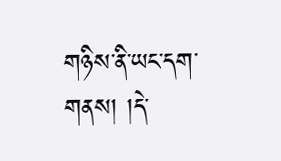གཉིས་ནི་ཡང་དག་གནས། །དེ་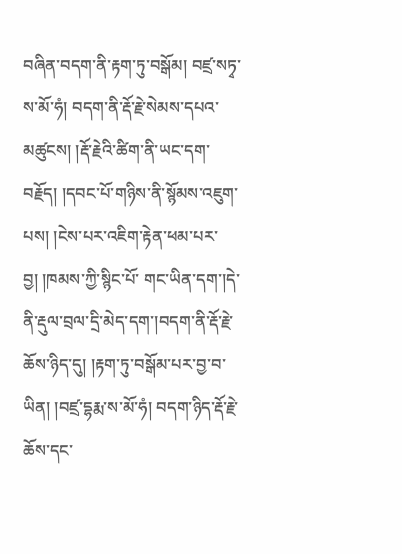བཞིན་བདག་ནི་རྟག་ཏུ་བསྒོམ། བཛྲ་སཏྭ་ས་མོ་ཧཾ། བདག་ནི་རྡོ་རྗེ་སེམས་དཔའ་མཚུངས། །རྡོ་རྗེའི་ཚིག་ནི་ཡང་དག་བརྗོད། །དབང་པོ་གཉིས་ནི་སྙོམས་འཇུག་པས། །ངེས་པར་འཇིག་རྟེན་ཕམ་པར་བྱ། །ཁམས་ཀྱི་སྙིང་པོ་ གང་ཡིན་དག་།དེ་ནི་རྡུལ་བྲལ་དྲི་མེད་དག་།བདག་ནི་རྡོ་རྗེ་ཆོས་ཉིད་དུ། །རྟག་ཏུ་བསྒོམ་པར་བྱ་བ་ཡིན། །བཛྲ་དྷརྨ་ས་མོ་ཧཾ། བདག་ཉིད་རྡོ་རྗེ་ཆོས་དང་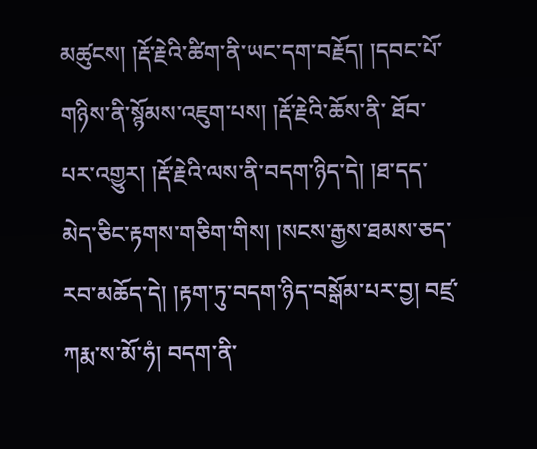མཚུངས། །རྡོ་རྗེའི་ཚིག་ནི་ཡང་དག་བརྗོད། །དབང་པོ་གཉིས་ནི་སྙོམས་འཇུག་པས། །རྡོ་རྗེའི་ཆོས་ནི་ ཐོབ་པར་འགྱུར། །རྡོ་རྗེའི་ལས་ནི་བདག་ཉིད་དེ། །ཐ་དད་མེད་ཅིང་རྟགས་གཅིག་གིས། །སངས་རྒྱས་ཐམས་ཅད་རབ་མཆོད་དེ། །རྟག་ཏུ་བདག་ཉིད་བསྒོམ་པར་བྱ། བཛྲ་ཀརྨ་ས་མོ་ཧཾ། བདག་ནི་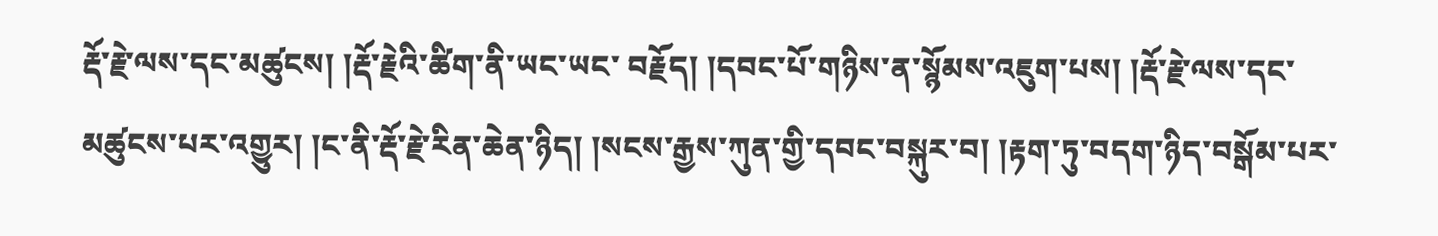རྡོ་རྗེ་ལས་དང་མཚུངས། །རྡོ་རྗེའི་ཚིག་ནི་ཡང་ཡང་ བརྗོད། །དབང་པོ་གཉིས་ན་སྙོམས་འཇུག་པས། །རྡོ་རྗེ་ལས་དང་མཚུངས་པར་འགྱུར། །ང་ནི་རྡོ་རྗེ་རིན་ཆེན་ཉིད། །སངས་རྒྱས་ཀུན་གྱི་དབང་བསྐུར་བ། །རྟག་ཏུ་བདག་ཉིད་བསྒོམ་པར་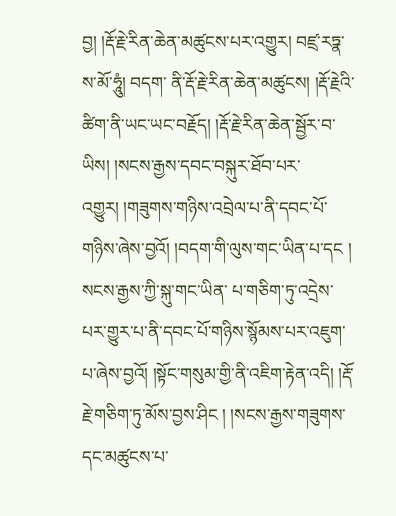བྱ། །རྡོ་རྗེ་རིན་ཆེན་མཚུངས་པར་འགྱུར། བཛྲ་རཏྣ་ས་མོ་ཧཱུཾ། བདག་ ནི་རྡོ་རྗེ་རིན་ཆེན་མཚུངས། །རྡོ་རྗེའི་ཚིག་ནི་ཡང་ཡང་བརྗོད། །རྡོ་རྗེ་རིན་ཆེན་སྦྱོར་བ་ཡིས། །སངས་རྒྱས་དབང་བསྐུར་ཐོབ་པར་འགྱུར། །གཟུགས་གཉིས་འབྲེལ་པ་ནི་དབང་པོ་གཉིས་ཞེས་བྱའོ། །བདག་གི་ལུས་གང་ཡིན་པ་དང ། སངས་རྒྱས་ཀྱི་སྐུ་གང་ཡིན་ པ་གཅིག་ཏུ་འདྲེས་པར་གྱུར་པ་ནི་དབང་པོ་གཉིས་སྙོམས་པར་འཇུག་པ་ཞེས་བྱའོ། །སྟོང་གསུམ་གྱི་ནི་འཇིག་རྟེན་འདི། །རྡོ་རྗེ་གཅིག་ཏུ་མོས་བྱས་ཤིང ། །སངས་རྒྱས་གཟུགས་དང་མཚུངས་པ་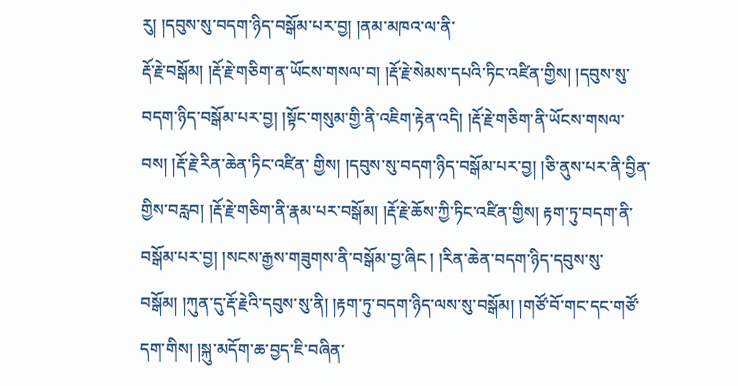རུ། །དབུས་སུ་བདག་ཉིད་བསྒོམ་པར་བྱ། །ནམ་མཁའ་ལ་ནི་
རྡོ་རྗེ་བསྒོམ། །རྡོ་རྗེ་གཅིག་ན་ཡོངས་གསལ་བ། །རྡོ་རྗེ་སེམས་དཔའི་ཏིང་འཛིན་གྱིས། །དབུས་སུ་བདག་ཉིད་བསྒོམ་པར་བྱ། །སྟོང་གསུམ་གྱི་ནི་འཇིག་རྟེན་འདི། །རྡོ་རྗེ་གཅིག་ནི་ཡོངས་གསལ་བས། །རྡོ་རྗེ་རིན་ཆེན་ཏིང་འཛིན་ གྱིས། །དབུས་སུ་བདག་ཉིད་བསྒོམ་པར་བྱ། །ཅི་ནུས་པར་ནི་བྱིན་གྱིས་བརླབ། །རྡོ་རྗེ་གཅིག་ནི་རྣམ་པར་བསྒོམ། །རྡོ་རྗེ་ཆོས་ཀྱི་ཏིང་འཛིན་གྱིས། རྟག་ཏུ་བདག་ནི་བསྒོམ་པར་བྱ། །སངས་རྒྱས་གཟུགས་ནི་བསྒོམ་བྱ་ཞིང ། །རིན་ཆེན་བདག་ཉིད་དབུས་སུ་ བསྒོམ། །ཀུན་དུ་རྡོ་རྗེའི་དབུས་སུ་ནི། །རྟག་ཏུ་བདག་ཉིད་ལས་སུ་བསྒོམ། །གཙོ་བོ་གང་དང་གཙོ་དག་གིས། །སྐུ་མདོག་ཆ་བྱད་ཇི་བཞིན་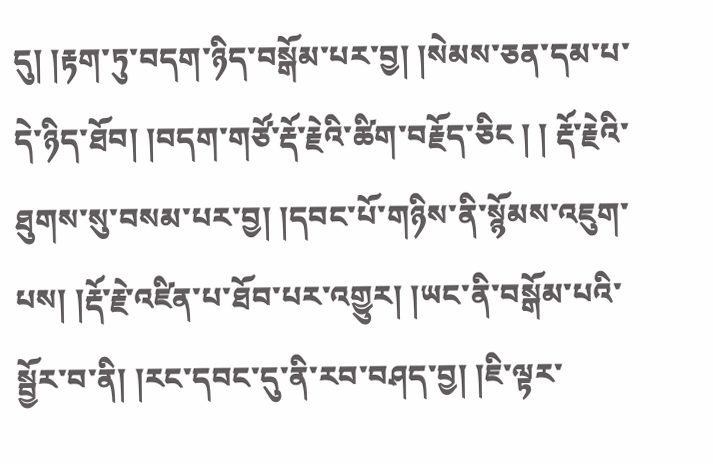དུ། །རྟག་ཏུ་བདག་ཉིད་བསྒོམ་པར་བྱ། །སེམས་ཅན་དམ་པ་དེ་ཉིད་ཐོབ། །བདག་གཙོ་རྡོ་རྗེའི་ཚིག་བརྗོད་ཅིང ། ། རྡོ་རྗེའི་ཐུགས་སུ་བསམ་པར་བྱ། །དབང་པོ་གཉིས་ནི་སྙོམས་འཇུག་པས། །རྡོ་རྗེ་འཛིན་པ་ཐོབ་པར་འགྱུར། །ཡང་ནི་བསྒོམ་པའི་སྦྱོར་བ་ནི། །རང་དབང་དུ་ནི་རབ་བཤད་བྱ། །ཇི་ལྟར་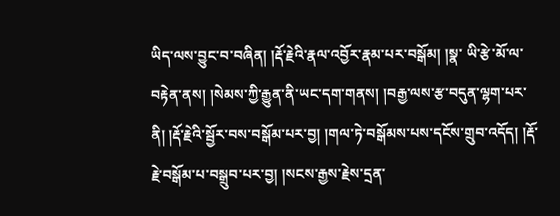ཡིད་ལས་བྱུང་བ་བཞིན། །རྡོ་རྗེའི་རྣལ་འབྱོར་རྣམ་པར་བསྒོམ། །སྣ་ ཡི་རྩེ་མོ་ལ་བརྟེན་ནས། །སེམས་ཀྱི་རྒྱུན་ནི་ཡང་དག་གནས། །བརྒྱ་ལས་རྩ་བདུན་ལྷག་པར་ནི། །རྡོ་རྗེའི་སྦྱོར་བས་བསྒོམ་པར་བྱ། །གལ་ཏེ་བསྒོམས་པས་དངོས་གྲུབ་འདོད། །རྡོ་རྗེ་བསྒོམ་པ་བསྒྲུབ་པར་བྱ། །སངས་རྒྱས་རྗེས་དྲན་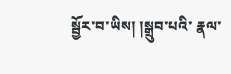སྦྱོར་བ་ཡིས། །སྒྲུབ་པའི་ རྣལ་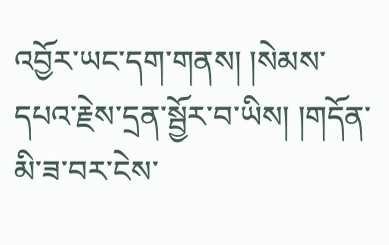འབྱོར་ཡང་དག་གནས། །སེམས་དཔའ་རྗེས་དྲན་སྦྱོར་བ་ཡིས། །གདོན་མི་ཟ་བར་ངེས་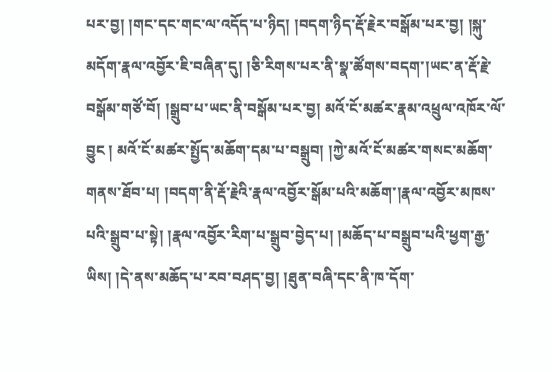པར་བྱ། །གང་དང་གང་ལ་འདོད་པ་ཉིད། །བདག་ཉིད་རྡོ་རྗེར་བསྒོམ་པར་བྱ། །སྐུ་མདོག་རྣལ་འབྱོར་ཇི་བཞིན་དུ། །ཅི་རིགས་པར་ནི་སྣ་ཚོགས་བདག་།ཡང་ན་རྡོ་རྗེ་ བསྒོམ་གཙོ་བོ། །སྒྲུབ་པ་ཡང་ནི་བསྒོམ་པར་བྱ། མའོ་ངོ་མཚར་རྣམ་འཕྲུལ་འཁོར་ལོ་བྱུང ། མའོ་ངོ་མཚར་སྤྱོད་མཆོག་དམ་པ་བསྒྲུབ། །ཀྱེ་མའོ་ངོ་མཚར་གསང་མཆོག་གནས་ཐོབ་པ། །བདག་ནི་རྡོ་རྗེའི་རྣལ་འབྱོར་སྒོམ་པའི་མཆོག་།རྣལ་འབྱོར་མཁས་
པའི་སྒྲུབ་པ་སྟེ། །རྣལ་འབྱོར་རིག་པ་སྒྲུབ་བྱེད་པ། །མཆོད་པ་བསྒྲུབ་པའི་ཕྱག་རྒྱ་ཡིས། །དེ་ནས་མཆོད་པ་རབ་བཤད་བྱ། །ཐུན་བཞི་དང་ནི་ཁ་དོག་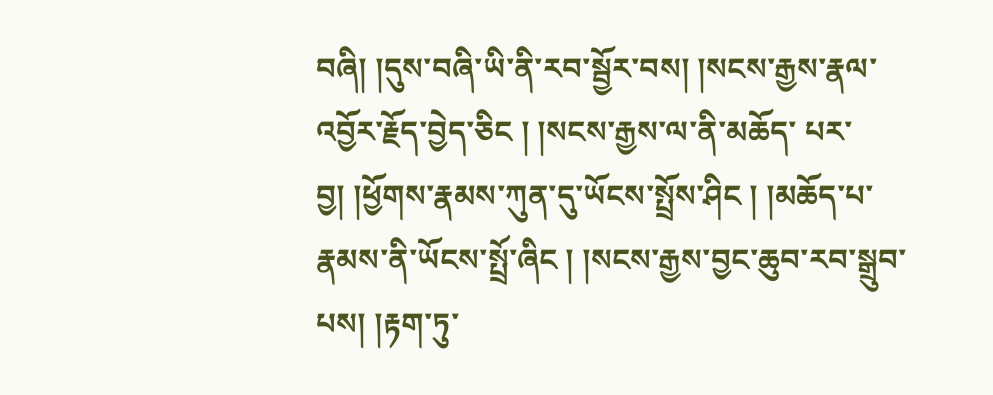བཞི། །དུས་བཞི་ཡི་ནི་རབ་སྦྱོར་བས། །སངས་རྒྱས་རྣལ་འབྱོར་རྗོད་བྱེད་ཅིང ། །སངས་རྒྱས་ལ་ནི་མཆོད་ པར་བྱ། །ཕྱོགས་རྣམས་ཀུན་དུ་ཡོངས་སྤྲོས་ཤིང ། །མཆོད་པ་རྣམས་ནི་ཡོངས་སྤྲོ་ཞིང ། །སངས་རྒྱས་བྱང་ཆུབ་རབ་སྒྲུབ་པས། །རྟག་ཏུ་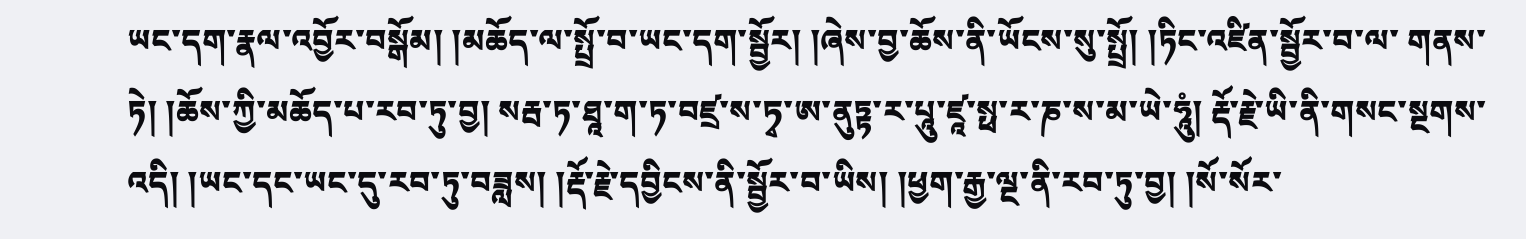ཡང་དག་རྣལ་འབྱོར་བསྒོམ། །མཆོད་ལ་སྤྲོ་བ་ཡང་དག་སྦྱོར། །ཞེས་བྱ་ཆོས་ནི་ཡོངས་སུ་སྤྲོ། །ཏིང་འཛིན་སྦྱོར་བ་ལ་ གནས་ཏེ། །ཆོས་ཀྱི་མཆོད་པ་རབ་ཏུ་བྱ། སརྦ་ཏ་ཐཱ་ག་ཏ་བཛྲ་ས་ཏྭ་ཨ་ནུཏྟ་ར་པཱུ་ཛཱ་སྥ་ར་ཎ་ས་མ་ཡེ་ཧཱུཾ། རྡོ་རྗེ་ཡི་ནི་གསང་སྔགས་འདི། །ཡང་དང་ཡང་དུ་རབ་ཏུ་བཟླས། །རྡོ་རྗེ་དབྱིངས་ནི་སྦྱོར་བ་ཡིས། །ཕྱག་རྒྱ་ལྔ་ནི་རབ་ཏུ་བྱ། །སོ་སོར་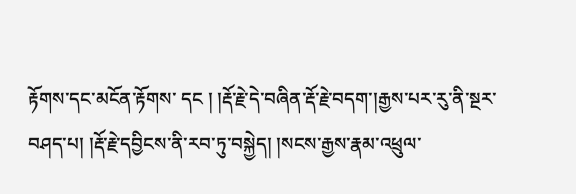རྟོགས་དང་མངོན་རྟོགས་ དང ། །རྡོ་རྗེ་དེ་བཞིན་རྡོ་རྗེ་བདག་།རྒྱས་པར་རུ་ནི་སྔར་བཤད་པ། །རྡོ་རྗེ་དབྱིངས་ནི་རབ་ཏུ་བསྐྱེད། །སངས་རྒྱས་རྣམ་འཕྲུལ་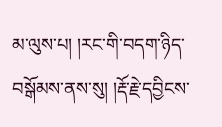མ་ལུས་པ། །རང་གི་བདག་ཉིད་བསྒོམས་ནས་སུ། །རྡོ་རྗེ་དབྱིངས་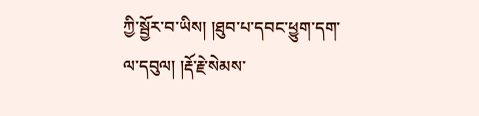ཀྱི་སྦྱོར་བ་ཡིས། །ཐུབ་པ་དབང་ཕྱུག་དག་ལ་དབུལ། །རྡོ་རྗེ་སེམས་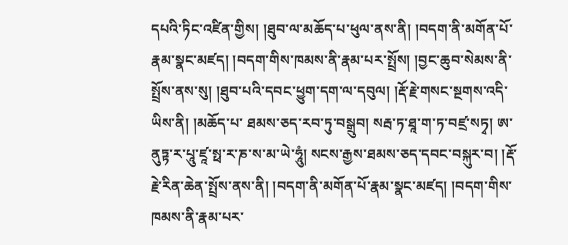དཔའི་ཏིང་འཛིན་གྱིས། །ཐུབ་ལ་མཆོད་པ་ཕུལ་ནས་ནི། །བདག་ནི་མགོན་པོ་རྣམ་སྣང་མཛད། །བདག་གིས་ཁམས་ནི་རྣམ་པར་སྤྲོས། །བྱང་ཆུབ་སེམས་ནི་སྤྲོས་ནས་སུ། །ཐུབ་པའི་དབང་ཕྱུག་དག་ལ་དབུལ། །རྡོ་རྗེ་གསང་སྔགས་འདི་ཡིས་ནི། །མཆོད་པ་ ཐམས་ཅད་རབ་ཏུ་བསྒྲུབ། སརྦ་ཏ་ཐཱ་ག་ཏ་བཛྲ་སཏྭ། ཨ་ནུཏྟ་ར་པཱུ་ཛཱ་སྥ་ར་ཎ་ས་མ་ཡེ་ཧཱུཾ། སངས་རྒྱས་ཐམས་ཅད་དབང་བསྐུར་བ། །རྡོ་རྗེ་རིན་ཆེན་སྤྲོས་ནས་ནི། །བདག་ནི་མགོན་པོ་རྣམ་སྣང་མཛད། །བདག་གིས་ཁམས་ནི་རྣམ་པར་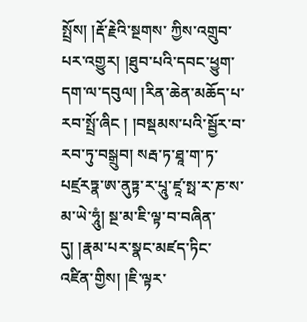སྤྲོས། །རྡོ་རྗེའི་སྔགས་ ཀྱིས་འགྲུབ་པར་འགྱུར། །ཐུབ་པའི་དབང་ཕྱུག་དག་ལ་དབུལ། །རིན་ཆེན་མཆོད་པ་རབ་སྤྲོ་ཞིང ། །བསྡམས་པའི་སྦྱོར་བ་རབ་ཏུ་བསྒྲུབ། སརྦ་ཏ་ཐཱ་ག་ཏ་པཛྲརཏྣ་ཨ་ནུཏྟ་ར་པཱུ་ཛཱ་སྥ་ར་ཎ་ས་མ་ཡེ་ཧཱུཾ། སྔ་མ་ཇི་ལྟ་བ་བཞིན་དུ། །རྣམ་པར་སྣང་མཛད་ཏིང་
འཛིན་གྱིས། །ཇི་ལྟར་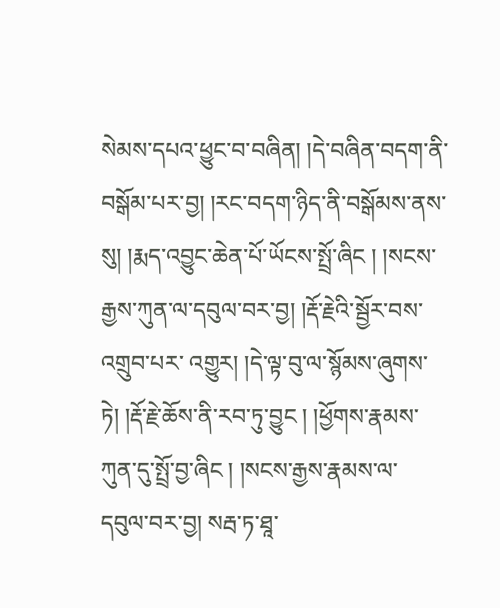སེམས་དཔའ་ཕྱུང་བ་བཞིན། །དེ་བཞིན་བདག་ནི་བསྒོམ་པར་བྱ། །རང་བདག་ཉིད་ནི་བསྒོམས་ནས་སུ། །རྨད་འབྱུང་ཆེན་པོ་ཡོངས་སྤྲོ་ཞིང ། །སངས་རྒྱས་ཀུན་ལ་དབུལ་བར་བྱ། །རྡོ་རྗེའི་སྦྱོར་བས་འགྲུབ་པར་ འགྱུར། །དེ་ལྟ་བུ་ལ་སྙོམས་ཞུགས་ཏེ། །རྡོ་རྗེ་ཆོས་ནི་རབ་ཏུ་བྱུང ། །ཕྱོགས་རྣམས་ཀུན་དུ་སྤྲོ་བྱ་ཞིང ། །སངས་རྒྱས་རྣམས་ལ་དབུལ་བར་བྱ། སརྦ་ཏ་ཐཱ་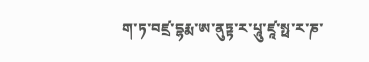ག་ཏ་བཛྲ་དྷརྨ་ཨ་ནུཏྟ་ར་པཱུ་ཛཱ་སྥ་ར་ཎ་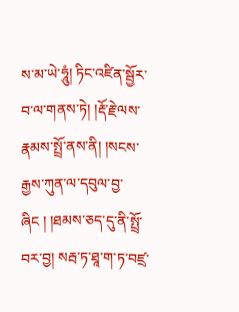ས་མ་ཡེ་ཧཱུཾ། ཏིང་འཛིན་སྦྱོར་བ་ལ་གནས་ཏེ། །རྡོ་རྗེ་ལས་ རྣམས་སྤྲོ་ནས་ནི། །སངས་རྒྱས་ཀུན་ལ་དབུལ་བྱ་ཞིང ། །ཐམས་ཅད་དུ་ནི་སྤྲོ་བར་བྱ། སརྦ་ཏ་ཐཱ་ག་ཏ་བཛྲ་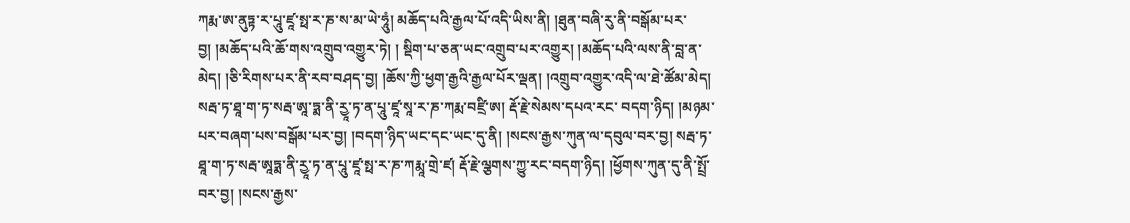ཀརྨ་ཨ་ནུཏྟ་ར་པཱུ་ཛཱ་སྥ་ར་ཎ་ས་མ་ཡེ་ཧཱུཾ། མཆོད་པའི་རྒྱལ་པོ་འདི་ཡིས་ནི། །ཐུན་བཞི་རུ་ནི་བསྒོམ་པར་བྱ། །མཆོད་པའི་ཆོ་གས་འགྲུབ་འགྱུར་ཏེ། ། སྡིག་པ་ཅན་ཡང་འགྲུབ་པར་འགྱུར། །མཆོད་པའི་ལས་ནི་བླ་ན་མེད། །ཅི་རིགས་པར་ནི་རབ་བཤད་བྱ། །ཆོས་ཀྱི་ཕྱག་རྒྱའི་རྒྱལ་པོར་ལྡན། །འགྲུབ་འགྱུར་འདི་ལ་ཐེ་ཚོམ་མེད། སརྦ་ཏ་ཐཱ་ག་ཏ་སརྦ་ཨཱ་ཏྨ་ནི་རྱཱ་ཏ་ན་པཱུ་ཛཱ་སཱ་ར་ཎ་ཀརྨ་བཛྲི་ཨ། རྡོ་རྗེ་སེམས་དཔའ་རང་ བདག་ཉིད། །མཉམ་པར་བཞག་པས་བསྒོམ་པར་བྱ། །བདག་ཉིད་ཡང་དང་ཡང་དུ་ནི། །སངས་རྒྱས་ཀུན་ལ་དབུལ་བར་བྱ། སརྦ་ཏ་ཐཱ་ག་ཏ་སརྦ་ཨཱཏྨ་ནི་རྱཱ་ཏ་ན་པཱུ་ཛཱ་སྥ་ར་ཎ་ཀརྨཱ་གྲེ་ཛ། རྡོ་རྗེ་ལྕགས་ཀྱུ་རང་བདག་ཉིད། །ཕྱོགས་ཀུན་དུ་ནི་སྤྲོ་བར་བྱ། །སངས་རྒྱས་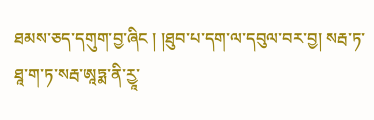ཐམས་ཅད་དགུག་བྱ་ཞིང ། །ཐུབ་པ་དག་ལ་དབུལ་བར་བྱ། སརྦ་ཏ་ཐཱ་ག་ཏ་སརྦ་ཨཱཏྨ་ནི་རྱཱ་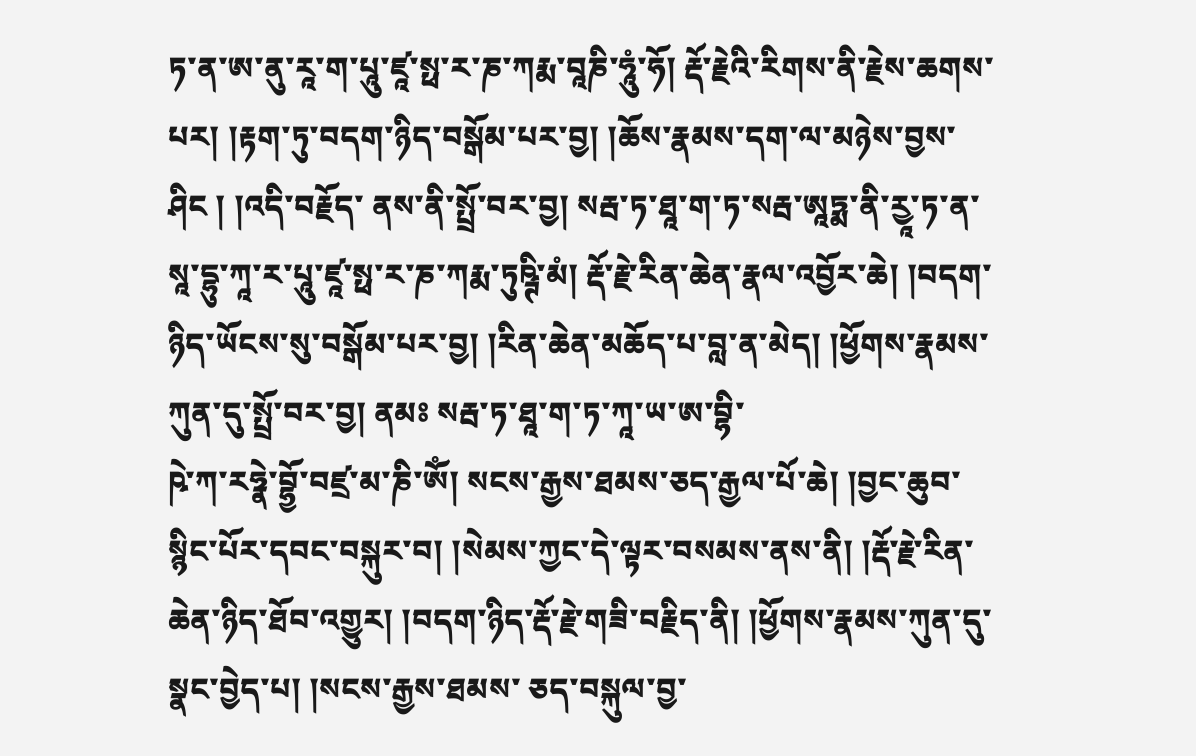ཏ་ན་ཨ་ནུ་རཱ་ག་པཱུ་ཛཱ་སྥ་ར་ཎ་ཀརྨ་བཱཎི་ཧཱུཾ་ཧོ། རྡོ་རྗེའི་རིགས་ནི་རྗེས་ཆགས་པར། །རྟག་ཏུ་བདག་ཉིད་བསྒོམ་པར་བྱ། །ཆོས་རྣམས་དག་ལ་མཉེས་བྱས་ཤིང ། །འདི་བརྗོད་ ནས་ནི་སྤྲོ་བར་བྱ། སརྦ་ཏ་ཐཱ་ག་ཏ་སརྦ་ཨཱཏྨ་ནི་རྱཱ་ཏ་ན་སཱ་དྷུ་ཀཱ་ར་པཱུ་ཛཱ་སྥ་ར་ཎ་ཀརྨ་ཏུཥྚི་མཾ། རྡོ་རྗེ་རིན་ཆེན་རྣལ་འབྱོར་ཆེ། །བདག་ཉིད་ཡོངས་སུ་བསྒོམ་པར་བྱ། །རིན་ཆེན་མཆོད་པ་བླ་ན་མེད། །ཕྱོགས་རྣམས་ཀུན་དུ་སྤྲོ་བར་བྱ། ནམཿ སརྦ་ཏ་ཐཱ་ག་ཏ་ཀཱ་ཡ་ཨ་བྷི་
ཥེ་ཀ་རཧྣེ་བྷྱོ་བཛྲ་མ་ཎི་ཨོཾ། སངས་རྒྱས་ཐམས་ཅད་རྒྱལ་པོ་ཆེ། །བྱང་ཆུབ་སྙིང་པོར་དབང་བསྐུར་བ། །སེམས་ཀྱང་དེ་ལྟར་བསམས་ནས་ནི། །རྡོ་རྗེ་རིན་ཆེན་ཉིད་ཐོབ་འགྱུར། །བདག་ཉིད་རྡོ་རྗེ་གཟི་བརྗིད་ནི། །ཕྱོགས་རྣམས་ཀུན་དུ་སྣང་བྱེད་པ། །སངས་རྒྱས་ཐམས་ ཅད་བསྐུལ་བྱ་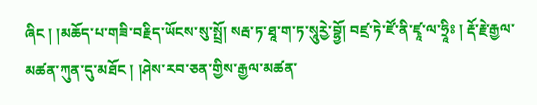ཞིང ། །མཆོད་པ་གཟི་བརྗིད་ཡོངས་སུ་སྤྲོ། སརྦ་ཏ་ཐཱ་ག་ཏ་སཱུརྱེ་བྷྱོ། བཛྲ་ཏེ་ཛོ་ནི་ཛྭཱ་ལ་ཧྲཱིཿ ། རྡོ་རྗེ་རྒྱལ་མཚན་ཀུན་དུ་མཐོང ། །ཤེས་རབ་ཅན་གྱིས་རྒྱལ་མཚན་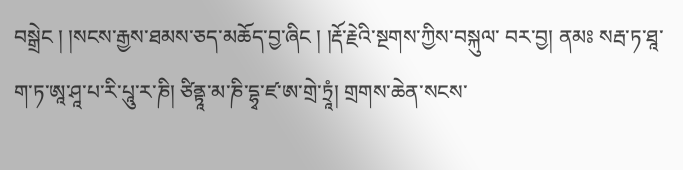བསྒྲེང ། །སངས་རྒྱས་ཐམས་ཅད་མཆོད་བྱ་ཞིང ། །རྡོ་རྗེའི་སྔགས་ཀྱིས་བསྐུལ་ བར་བྱ། ནམཿ སརྦ་ཏ་ཐཱ་ག་ཏ་ཨཱ་ཤཱ་པ་རི་པཱུ་ར་ཎི། ཙིནྟཱ་མ་ཎི་དྷྭ་ཛ་ཨ་གྲེ་ཏྲཱཾ། གྲགས་ཆེན་སངས་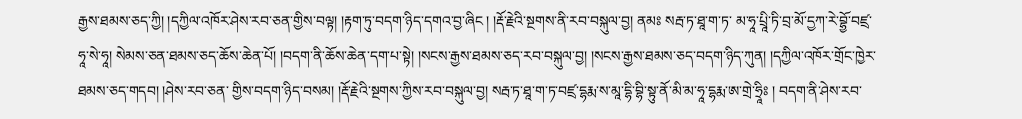རྒྱས་ཐམས་ཅད་ཀྱི། །དཀྱིལ་འཁོར་ཤེས་རབ་ཅན་གྱིས་བལྟ། །རྟག་ཏུ་བདག་ཉིད་དགའ་བྱ་ཞིང ། །རྡོ་རྗེའི་སྔགས་ནི་རབ་བསྐུལ་བྱ། ནམཿ སརྦ་ཏ་ཐཱ་ག་ཏ་ མ་ཧཱ་པྲཱི་ཏི་བྲ་མོ་དྱཀ་རེ་བྷྱོ་བཛྲ་ཧཱ་སེ་ཧཱ། སེམས་ཅན་ཐམས་ཅད་ཆོས་ཆེན་པོ། །བདག་ནི་ཆོས་ཆེན་དག་པ་སྟེ། །སངས་རྒྱས་ཐམས་ཅད་རབ་བསྐུལ་བྱ། །སངས་རྒྱས་ཐམས་ཅད་བདག་ཉིད་ཀུན། །དཀྱིལ་འཁོར་གྲོང་ཁྱེར་ཐམས་ཅད་གདབ། །ཤེས་རབ་ཅན་ གྱིས་བདག་ཉིད་བསམ། །རྡོ་རྗེའི་སྔགས་ཀྱིས་རབ་བསྐུལ་བྱ། སརྦ་ཏ་ཐཱ་ག་ཏ་བཛྲ་དྷརྨ་ས་མཱ་དྷི་བྷི་སྟུ་ནོ་མི་མ་ཧཱ་དྷརྨ་ཨ་གྲེ་ཧྲཱིཿ ། བདག་ནི་ཤེས་རབ་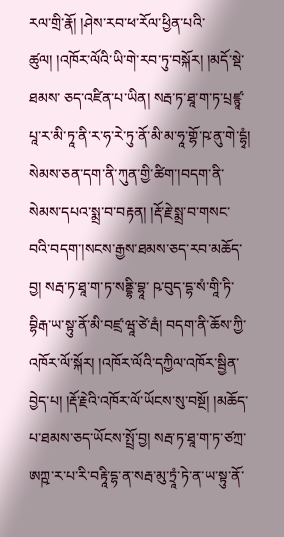རལ་གྲི་རྣོ། །ཤེས་རབ་ཕ་རོལ་ཕྱིན་པའི་ཚུལ། །འཁོར་ལོའི་ཡི་གེ་རབ་ཏུ་བསྐོར། །མདོ་སྡེ་ཐམས་ ཅད་འཛིན་པ་ཡིན། སརྦ་ཏ་ཐཱ་ག་ཏ་པྲཛྙཱ་པཱ་ར་མི་ཏཱ་ནི་ར་ཧ་རེ་ཏུ་ནོ་མི་མ་ཧཱ་གྷོ་ཥ་ནུ་གེ་དྷྭཾ། སེམས་ཅན་དག་ནི་ཀུན་གྱི་ཚིག་།བདག་ནི་སེམས་དཔའ་སྨྲ་བ་བརྟན། །རྡོ་རྗེ་སྨྲ་བ་གསང་བའི་བདག་།སངས་རྒྱས་ཐམས་ཅད་རབ་མཆོད་བྱ། སརྦ་ཏ་ཐཱ་ག་ཏ་སནྡྷི་བྷཱ་ ཥ་བུད་དྷ་སཾ་གཱི་ཏི་བྷིརྒ་ཡ་སྟུ་ནོ་མི་བཛྲ་ཝཱ་ཙེ་རྦཾ། བདག་ནི་ཆོས་ཀྱི་འཁོར་ལོ་སྐོར། །འཁོར་ལོའི་དཀྱིལ་འཁོར་སྦྱིན་བྱེད་པ། །རྡོ་རྗེའི་འཁོར་ལོ་ཡོངས་སུ་བསྔོ། །མཆོད་པ་ཐམས་ཅད་ཡོངས་སྤྲོ་བྱ། སརྦ་ཏ་ཐཱ་ག་ཏ་ཙཀྲ་ཨཀྵ་ར་པ་རི་བརྟཱི་དྷ་ན་སརྦ་མུ་ཏྲཱཾ་ཏེ་ན་ཡ་སྟུ་ནོ་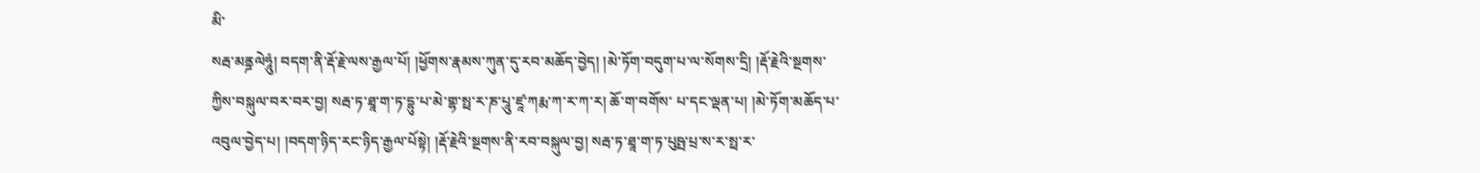མི་
སརྦ་མནྜལེཧཱུཾ། བདག་ནི་རྡོ་རྗེ་ལས་རྒྱལ་པོ། །ཕྱོགས་རྣམས་ཀུན་དུ་རབ་མཆོད་བྱེད། །མེ་ཏོག་བདུག་པ་ལ་སོགས་དྲི། །རྡོ་རྗེའི་སྔགས་ཀྱིས་བསྐུལ་བར་བར་བྱ། སརྦ་ཏ་ཐཱ་ག་ཏ་དྷུ་པ་མེ་གྷ་སྥ་ར་ཎ་པཱུ་ཛཱ་ཀརྨ་ཀ་ར་ཀ་ར། ཆོ་ག་བགོས་ པ་དང་ལྡན་པ། །མེ་ཏོག་མཆོད་པ་འབུལ་བྱེད་པ། །བདག་ཉིད་རང་ཉིད་རྒྱལ་པོསྟེ། །རྡོ་རྗེའི་སྔགས་ནི་རབ་བསྐུལ་བྱ། སརྦ་ཏ་ཐཱ་ག་ཏ་པུཥྤ་པྲ་ས་ར་སྥ་ར་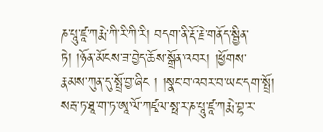ཎ་པཱུ་ཛཱ་ཀརྨེ་ཀི་རི་ཀི་རི། བདག་ནི་རྡོ་རྗེ་གནོད་སྦྱིན་ཏེ། །ཉོན་མོངས་ཟ་བྱེད་ཆོས་སྒྲོན་འབར། །ཕྱོགས་ རྣམས་ཀུན་དུ་སྤྲོ་བྱ་ཞིང ། །སྣང་བ་འབར་བ་ཡང་དག་སྤྲོ། སརྦ་ཏ་ཐཱ་ག་ཏ་ཨཱ་ལོ་ཀཛྭལ་སྥ་ར་ཎ་པཱུ་ཛཱ་ཀརྨེ་བྷ་ར་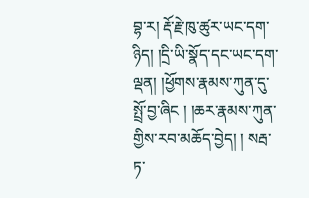བྷ་ར། རྡོ་རྗེ་ཁུ་ཚུར་ཡང་དག་ཉིད། །དྲི་ཡི་སྣོད་དང་ཡང་དག་ལྡན། །ཕྱོགས་རྣམས་ཀུན་དུ་སྤྲོ་བྱ་ཞིང ། །ཆར་རྣམས་ཀུན་གྱིས་རབ་མཆོད་བྱེད། ། སརྦ་ཏ་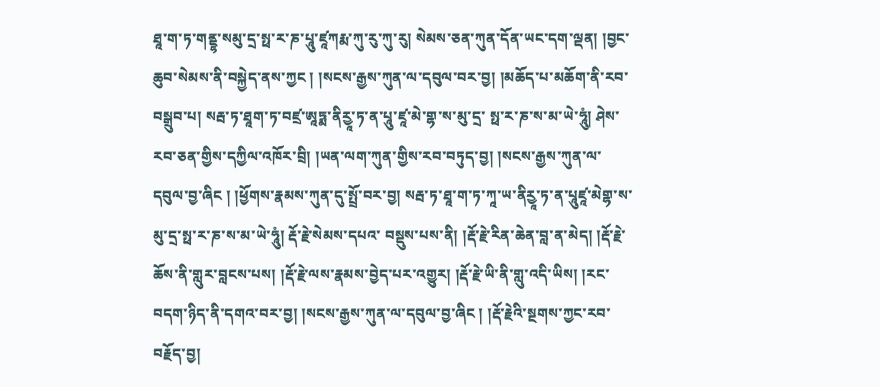ཐཱ་ག་ཏ་གནྡྷ་སམུ་དྲ་སྥ་ར་ཎ་པཱུ་ཛཱཀརྨ་ཀུ་རུ་ཀུ་རུ། སེམས་ཅན་ཀུན་དོན་ཡང་དག་ལྡན། །བྱང་ཆུབ་སེམས་ནི་བསྐྱེད་ནས་ཀྱང ། །སངས་རྒྱས་ཀུན་ལ་དབུལ་བར་བྱ། །མཆོད་པ་མཆོག་ནི་རབ་བསྒྲུབ་པ། སརྦ་ཏ་ཐཱག་ཏ་བཛྲ་ཨཱཏྨ་ནིརྱཱ་ཏ་ན་པཱུ་ཛཱ་མེ་གྷ་ས་མུ་དྲ་ སྥ་ར་ཎ་ས་མ་ཡེ་ཧཱུཾ། ཤེས་རབ་ཅན་གྱིས་དཀྱིལ་འཁོར་བྲི། །ཡན་ལག་ཀུན་གྱིས་རབ་བཏུད་བྱ། །སངས་རྒྱས་ཀུན་ལ་དབུལ་བྱ་ཞིང ། །ཕྱོགས་རྣམས་ཀུན་དུ་སྤྲོ་བར་བྱ། སརྦ་ཏ་ཐཱ་ག་ཏ་ཀཱ་ཡ་ནིརྱཱ་ཏ་ན་པཱུཛཱ་མེགྷ་ས་མུ་དྲ་སྥ་ར་ཎ་ས་མ་ཡེ་ཧཱུཾ། རྡོ་རྗེ་སེམས་དཔའ་ བསྡུས་པས་ནི། །རྡོ་རྗེ་རིན་ཆེན་བླ་ན་མེད། །རྡོ་རྗེ་ཆོས་ནི་གླུར་བླངས་པས། །རྡོ་རྗེ་ལས་རྣམས་བྱེད་པར་འགྱུར། །རྡོ་རྗེ་ཡི་ནི་གླུ་འདི་ཡིས། །རང་བདག་ཉིད་ནི་དགའ་བར་བྱ། །སངས་རྒྱས་ཀུན་ལ་དབུལ་བྱ་ཞིང ། །རྡོ་རྗེའི་སྔགས་ཀྱང་རབ་བརྗོད་བྱ།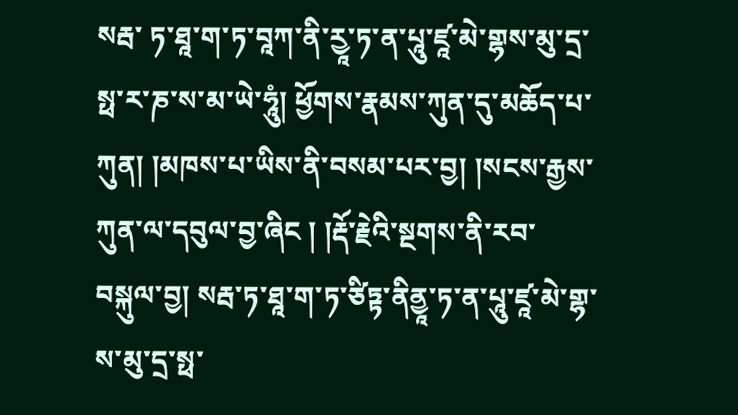སརྦ་ ཏ་ཐཱ་ག་ཏ་བཱཀ་ནི་རྱཱ་ཏ་ན་པཱུ་ཛཱ་མེ་གྷས་མུ་དྲ་སྥ་ར་ཎ་ས་མ་ཡེ་ཧཱུཾ། ཕྱོགས་རྣམས་ཀུན་དུ་མཆོད་པ་ཀུན། །མཁས་པ་ཡིས་ནི་བསམ་པར་བྱ། །སངས་རྒྱས་ཀུན་ལ་དབུལ་བྱ་ཞིང ། །རྡོ་རྗེའི་སྔགས་ནི་རབ་བསྐུལ་བྱ། སརྦ་ཏ་ཐཱ་ག་ཏ་ཙིཏྟ་ནིནྱཱ་ཏ་ན་པཱུ་ཛཱ་མེ་གྷ་ས་མུ་དྲ་སྥ་